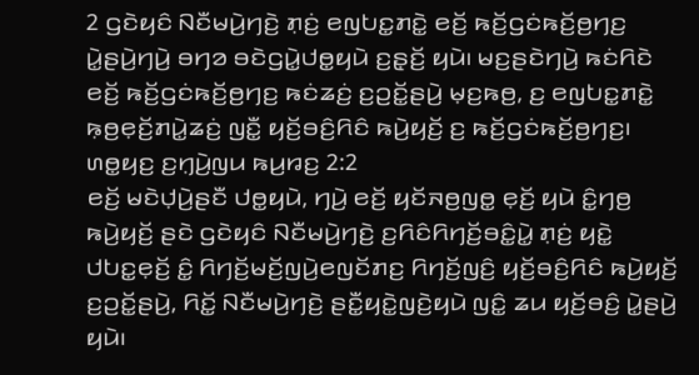2 ꤞꤢꤧꤟꤢꤨ ꤡꤢꤪꤗꤣꤧ꤬ꤚꤢꤧ꤬ ꤊ꤫ꤢꤦ꤬ ꤕꤜꤝꤢ꤭ꤊꤢꤧ꤭ ꤕꤢꤩ꤬ ꤒꤢꤩ꤬ꤞꤢꤦꤒꤢꤩ꤬ꤥ꤬ꤚꤢ꤬ ꤣꤧ꤭ꤔꤣꤧ꤬ꤚꤣꤧ꤬ ꤋꤚꤤ ꤋꤢꤧꤞꤣꤧ꤭ꤓꤥ꤭ꤟꤣꤧ ꤢ꤬ꤔ꤫ꤢꤩ꤬ ꤟꤣꤧ꤯ ꤗꤢ꤬ꤔꤢꤧꤚꤣꤧ꤬ ꤒꤢꤦꤖꤢꤧ ꤕꤢꤩ꤬ ꤒꤢꤩ꤬ꤞꤢꤦꤒꤢꤩ꤬ꤥ꤬ꤚꤢ꤬ ꤒꤢꤦꤘꤢꤦ꤬ ꤢ꤬ꤑꤢꤩ꤭ꤔꤣꤧ꤬ ꤗ꤫ꤢ꤬ꤒꤥ꤬, ꤢ꤬ ꤕꤜꤝꤢ꤭ꤊꤢꤧ꤭ ꤒ꤫ꤥ꤬ꤕ꤫ꤢꤩ꤬ꤊꤣꤧ꤭ꤘꤢꤦ꤬ ꤜꤢꤪ꤭ ꤟꤢꤩ꤬ꤋꤢꤨ꤬ꤖꤢꤨ ꤒꤣꤧ꤬ꤟꤢꤩ꤬ ꤢ꤬ ꤒꤢꤩ꤬ꤞꤢꤦꤒꤢꤩ꤬ꤥ꤬ꤚꤢ꤬꤯
ꤛꤥ꤭ꤟꤢ꤬ ꤢ꤬ꤚ꤫ꤣꤧ꤬ꤜꤣ ꤒꤣ꤬ꤙꤢ꤬ 2:2
ꤕꤢꤩ꤬ ꤗꤢꤧꤓ꤫ꤣꤧ꤬ꤔꤢꤪ ꤓꤥ꤭ꤟꤣꤧ, ꤚꤣꤧ꤬ ꤕꤢꤩ꤬ ꤟꤢꤩꤏꤥ꤬ꤜꤥ꤭ ꤕ꤫ꤢꤩ꤬ ꤟꤣꤧ ꤢꤨ꤭ꤚꤥ꤬ ꤒꤣꤧ꤬ꤟꤢꤩ꤬ ꤔꤢꤧ ꤞꤢꤧꤟꤢꤨ ꤡꤢꤪꤗꤣꤧ꤬ꤚꤢꤧ꤬ ꤢ꤬ꤖꤢꤨꤖꤚꤢꤩ꤬ꤋꤢꤨ꤭ꤣꤧ꤭ ꤊ꤫ꤢꤦ꤬ ꤟꤢꤧ꤭ ꤓꤝꤢ꤭ꤕ꤫ꤢꤩ꤬ ꤢꤨ꤭ ꤖꤚꤢꤩ꤬ꤗꤢꤩ꤬ꤜꤣꤧ꤬ꤕꤜꤢꤩꤊꤢ꤬ ꤖꤚꤢꤩ꤬ꤜꤢꤨ꤬ ꤟꤢꤩ꤬ꤋꤢꤨ꤬ꤖꤢꤨ ꤒꤣꤧ꤬ꤟꤢꤩ꤬ ꤢ꤬ꤑꤢꤩ꤭ꤔꤣꤧ꤬, ꤖꤢꤩ꤭ ꤡꤢꤪꤗꤣꤧ꤬ꤚꤢꤧ꤬ ꤔꤢꤪ꤭ꤟꤢꤧ꤭ꤜꤢꤧ꤬ꤟꤣꤧ ꤜꤢꤨ꤭ ꤘꤣ ꤟꤢꤩ꤬ꤋꤢꤨ꤬ ꤣꤧ꤭ꤔꤣꤧ꤬ ꤟꤣꤧ꤯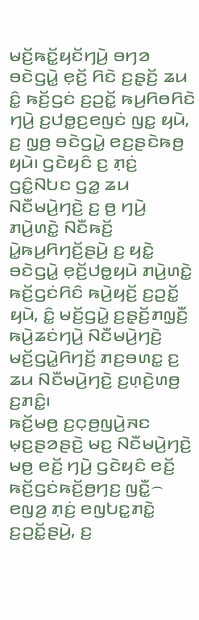ꤗꤢꤩ꤬ꤒꤢꤩ꤭ꤟꤢꤩꤚꤣꤧ꤬ ꤋꤚꤤ ꤋꤢꤧꤞꤣꤧ꤭ ꤕ꤫ꤢꤩ꤬ ꤖꤢꤧ ꤢ꤬ꤔ꤫ꤢꤩ꤬ ꤘꤣ ꤢꤨ꤭ ꤒꤢꤩ꤬ꤞꤢꤦ ꤢ꤬ꤑꤢꤩ꤭ ꤒꤣ꤬ꤖꤥꤖꤢꤧ ꤚꤣꤧ꤬ ꤢ꤬ꤓꤥ꤭ꤢ꤬ꤕꤜꤢꤦ ꤜꤢ꤭ ꤟꤣꤧ, ꤢ꤬ ꤜ꤫ꤥ꤬ ꤋꤢꤧꤞꤣꤧ꤭ ꤕꤢ꤬ꤔꤢꤧꤒꤥ꤬ ꤟꤣꤧ꤯ ꤞꤢꤧꤟꤢꤨ ꤢ꤬ ꤊ꤫ꤢꤦ꤬ ꤞꤢꤨ꤭ꤡꤝꤢ ꤞꤤ꤭ ꤘꤣ ꤡꤢꤪꤗꤣꤧ꤬ꤚꤢꤧ꤬ ꤢ꤬ ꤥ꤬ ꤚꤣꤧ꤬ ꤊꤣꤧ꤬ꤛꤢꤧ꤭ ꤡꤢꤪꤒꤢꤩ꤬ ꤣꤧ꤭ꤒꤣ꤬ꤖꤚꤢꤩ꤬ꤔꤣꤧ꤬ ꤢ꤬ ꤟꤢꤧ꤭ ꤋꤢꤧꤞꤣꤧ꤭ ꤕ꤫ꤢꤩ꤬ꤓꤥ꤭ꤟꤣꤧ ꤊꤣꤧ꤬ꤛꤢꤧ꤭ ꤒꤢꤩ꤬ꤞꤢꤦꤖꤢꤨ ꤒꤣꤧ꤬ꤟꤢꤩ꤬ ꤢ꤬ꤑꤢꤩ꤭ ꤟꤣꤧ, ꤢꤨ꤭ ꤗꤢꤩ꤬ꤞꤣꤧ꤭ ꤢ꤬ꤔ꤫ꤢꤩ꤬ꤊꤜ꤫ꤢꤪ꤬ ꤒꤣꤧ꤬ꤘꤢꤦꤚꤣꤧ꤬ ꤡꤢꤪꤗꤣꤧ꤬ꤚꤢꤧ꤬ ꤗꤢꤩ꤬ꤞꤣꤧ꤭ꤖꤚꤢꤩ꤬ ꤊꤢ꤬ꤋꤛꤢ꤭ ꤢ꤬ ꤘꤣ ꤡꤢꤪꤗꤣꤧ꤬ꤚꤢꤧ꤬ ꤢ꤬ꤛ꤫ꤢꤧ꤬ꤛꤥ꤬ ꤢ꤬ꤊꤢꤨ꤭꤯
ꤒꤢꤩ꤬ꤗꤥ꤬ ꤢ꤬ꤍ꤫ꤥ꤬ꤜꤣꤧ꤬ꤏꤢ ꤗ꤫ꤢ꤬ꤔꤤꤔꤢꤧ꤬ ꤗꤢ꤬ ꤡꤢꤪꤗꤣꤧ꤬ꤚꤢꤧ꤬ ꤗꤥ꤬ ꤕꤢꤩ꤬ ꤚꤣꤧ꤬ ꤞꤢꤧꤟꤢꤨ ꤕꤢꤩ꤬ ꤒꤢꤩ꤬ꤞꤢꤦꤒꤢꤩ꤬ꤥ꤬ꤚꤢ꤬ ꤜꤢꤪ꤭꤮ ꤕꤜꤤ꤬ ꤊ꤫ꤢꤦ꤬ ꤕꤜꤝꤢ꤭ꤊꤢꤧ꤭ ꤢ꤬ꤑꤢꤩ꤭ꤔꤣꤧ꤬, ꤢ꤬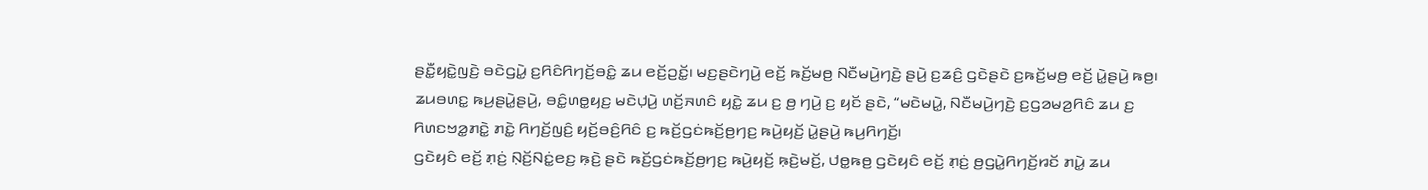ꤔꤢꤪ꤭ꤟꤢꤧ꤭ꤜꤢꤧ꤬ ꤋꤢꤧꤞꤣꤧ꤭ ꤢ꤬ꤖꤢꤨꤖꤚꤢꤩ꤬ꤋꤢꤨ꤭ ꤘꤣ ꤕꤢꤩ꤬ꤑꤢꤩ꤭꤯ ꤗꤢ꤬ꤔꤢꤧꤚꤣꤧ꤬ ꤕꤢꤩ꤬ ꤒꤢꤩ꤬ꤗꤥ꤬ ꤡꤢꤪꤗꤣꤧ꤬ꤚꤢꤧ꤬ ꤔꤣꤧ꤬ ꤢ꤬ꤘꤢꤨ꤬ ꤞꤢꤧꤔꤢꤧ ꤢ꤬ꤒꤢꤩ꤬ꤗꤥ꤬ ꤕꤢꤩ꤬ ꤣꤧ꤭ꤔꤣꤧ꤬ ꤒꤥ꤬꤯
ꤘꤣꤋꤛꤢ꤭ ꤒꤣ꤬ꤔꤣꤧ꤭ꤔꤣꤧ꤬, ꤋꤢꤨ꤭ꤛꤥ꤭ꤟꤢ꤬ ꤗꤢꤧꤓ꤫ꤣꤧ꤬ ꤛꤢꤩ꤬ꤏꤛꤢꤨ ꤟꤢꤧ꤭ ꤘꤣ ꤢ꤬ ꤥ꤬ ꤚꤣꤧ꤬ ꤢ꤬ ꤟꤢꤩ ꤔꤢꤧ, “ꤗꤢꤧꤗꤣꤧ꤭, ꤡꤢꤪꤗꤣꤧ꤬ꤚꤢꤧ꤬ ꤢ꤬ꤞꤤꤗꤤ꤬ꤖꤢꤨ ꤘꤣ ꤢ꤬ ꤖꤛꤢꤠꤤ꤭ꤊꤢꤧ꤭ ꤊꤢꤧ꤭ ꤖꤚꤢꤩ꤬ꤜꤢꤨ꤬ ꤟꤢꤩ꤬ꤋꤢꤨ꤬ꤖꤢꤨ ꤢ꤬ ꤒꤢꤩ꤬ꤞꤢꤦꤒꤢꤩ꤬ꤥ꤬ꤚꤢ꤬ ꤒꤣꤧ꤬ꤟꤢꤩ꤬ ꤣꤧ꤭ꤔꤣꤧ꤬ ꤒꤣ꤬ꤖꤚꤢꤩ꤬꤯
ꤞꤢꤧꤟꤢꤨ ꤕꤢꤩ꤬ ꤊ꤫ꤢꤦ꤬ ꤡ꤫ꤢꤩ꤬ꤡꤢꤦ꤭ꤕꤢ꤬ ꤒ꤫ꤢꤧ꤬ ꤔꤢꤧ ꤒꤢꤩ꤬ꤞꤢꤦꤒꤢꤩ꤬ꤥ꤬ꤚꤢ꤬ ꤒꤣꤧ꤬ꤟꤢꤩ꤬ ꤒ꤫ꤢꤧ꤬ꤗꤢꤩ꤬, ꤓꤥ꤭ꤒꤥ꤬ ꤞꤢꤧꤟꤢꤨ ꤕꤢꤩ꤬ ꤊ꤫ꤢꤦ꤬ ꤥ꤬ꤞꤣꤧ꤭ꤖꤚꤢꤩ꤬ꤙꤢꤩ ꤊꤣꤧ꤭ ꤘꤣ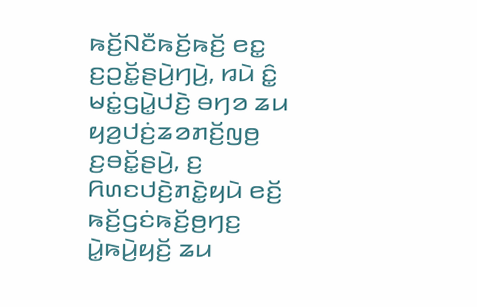ꤒꤢꤩ꤬ꤡꤢꤪꤒꤢꤩ꤬ꤒꤢꤩ꤬ ꤕꤢ꤭ ꤢ꤬ꤑꤢꤩ꤭ꤔꤣꤧ꤬ꤚꤣꤧ꤬, ꤙꤣꤧ ꤢꤨ꤭ ꤗꤢꤦ꤭ꤞꤣꤧ꤭ꤓꤢꤧ꤬ ꤋꤚꤤ ꤘꤣ ꤟꤤ꤬ꤓꤢꤦ꤬ꤘꤤꤊꤢꤩ꤬ꤜꤥ꤬ ꤢ꤬ꤋꤢꤩ꤭ꤔꤣꤧ꤬, ꤢ꤬ ꤖꤛꤢꤓꤢꤧ꤬ꤊꤢꤧ꤭ꤟꤣꤧ ꤕꤢꤩ꤬ ꤒꤢꤩ꤬ꤞꤢꤦꤒꤢꤩ꤬ꤥ꤬ꤚꤢ꤬ ꤣꤧ꤭ꤒꤣꤧ꤬ꤟꤢꤩ꤬ ꤘꤣ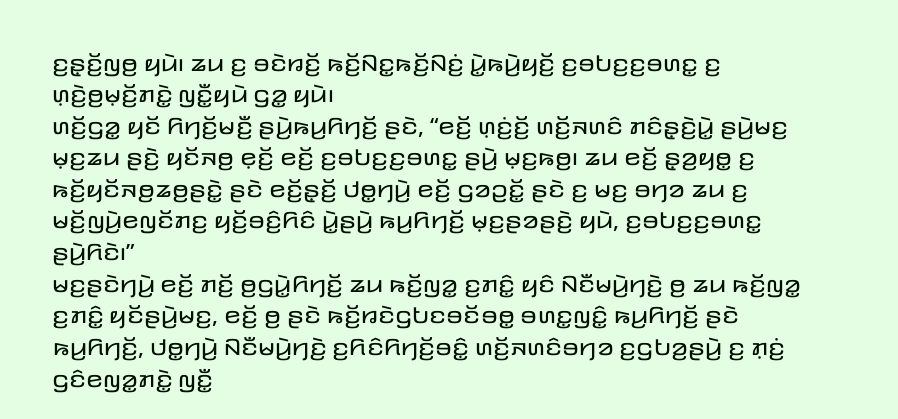ꤢ꤬ꤔ꤫ꤢꤩ꤬ꤜꤥ꤬ ꤟꤣꤧ꤯ ꤘꤣ ꤢ꤬ ꤋꤢꤧꤙꤢꤩ꤬ ꤒꤢꤩ꤬ꤡꤢ꤭ꤒꤢꤩ꤬ꤡꤢꤦ꤬ ꤣꤧ꤭ꤒꤣꤧ꤬ꤟꤢꤩ꤬ ꤢ꤬ꤋꤝꤢ꤬ꤢ꤬ꤋꤛꤢ꤭ ꤢ꤬ ꤛ꤫ꤢꤧ꤬ꤥ꤬ꤗ꤫ꤢꤩ꤬ꤊꤢꤧ꤭ ꤜꤢꤪ꤭ꤟꤣꤧ ꤞꤤ꤭ ꤟꤣꤧ꤯
ꤛꤢꤩ꤬ꤞꤤ꤭ ꤟꤢꤩ ꤖꤚꤢꤩ꤬ꤗꤢꤪ꤬ ꤔꤣꤧ꤬ꤒꤣ꤬ꤖꤚꤢꤩ꤬ ꤔꤢꤧ, “ꤕꤢꤩ꤬ ꤛ꤫ꤢꤦ꤬ꤢꤩ꤬ ꤛꤢꤩ꤬ꤏꤛꤢꤨ ꤊꤢꤨꤔ꤫ꤢꤧ꤬ꤣꤧ꤭ ꤔꤣꤧ꤬ꤗꤢ꤬ ꤗ꤫ꤢ꤬ꤘꤣ ꤔꤢꤧ꤬ ꤟꤢꤩꤏꤥ꤬ ꤕ꤫ꤢꤩ꤬ ꤕꤢꤩ꤬ ꤢ꤬ꤋꤝꤢ꤬ꤢ꤬ꤋꤛꤢ꤭ ꤔꤣꤧ꤬ ꤗ꤫ꤢ꤬ꤒꤥ꤬꤯ ꤘꤣ ꤕꤢꤩ꤬ ꤔ꤫ꤤ꤬ꤟꤥ꤭ ꤢ꤬ ꤒꤢꤩ꤬ꤟꤢꤩꤏꤥ꤬ꤘꤥ꤬ꤔꤢꤧ꤭ ꤔꤢꤧ ꤕꤢꤩ꤬ꤔ꤫ꤢꤩ꤬ ꤓꤥ꤭ꤚꤣꤧ꤬ ꤕꤢꤩ꤬ ꤞꤤꤑꤢꤩ꤭ ꤔꤢꤧ ꤢ꤬ ꤗꤢ꤬ ꤋꤚꤤ ꤘꤣ ꤢ꤬ ꤗꤢꤩ꤬ꤜꤣꤧ꤬ꤕꤜꤢꤩꤊꤢ꤬ ꤟꤢꤩ꤬ꤋꤢꤨ꤬ꤖꤢꤨ ꤣꤧ꤭ꤔꤣꤧ꤬ ꤒꤣ꤬ꤖꤚꤢꤩ꤬ ꤗ꤫ꤢ꤬ꤔꤤꤔꤢꤧ꤬ ꤟꤣꤧ, ꤢ꤬ꤋꤝꤢ꤬ꤢ꤬ꤋꤛꤢ꤭ ꤔꤣꤧ꤬ꤖꤢꤧ꤯”
ꤗꤢ꤬ꤔꤢꤧꤚꤣꤧ꤬ ꤕꤢꤩ꤬ ꤊꤢꤩ꤬ ꤥ꤬ꤞꤣꤧ꤭ꤖꤚꤢꤩ꤬ ꤘꤣ ꤒꤢꤩ꤬ꤜꤤ꤭ ꤢ꤬ꤊꤢꤨ꤭ ꤟꤢꤨ ꤡꤢꤪꤗꤣꤧ꤬ꤚꤢꤧ꤬ ꤥ꤬ ꤘꤣ ꤒꤢꤩ꤬ꤜꤤ꤭ ꤢ꤬ꤊꤢꤨ꤭ ꤟꤢꤩꤔꤣꤧ꤬ꤗꤢ꤬, ꤕꤢꤩ꤬ ꤥ꤬ ꤔꤢꤧ ꤒꤢꤩ꤬ꤙꤢꤧꤞꤝꤢꤋꤢꤩꤋꤥ꤭ ꤋꤛꤢ꤭ꤜꤢꤨ꤭ ꤒꤣ꤬ꤖꤚꤢꤩ꤬ ꤔꤢꤧ ꤒꤣ꤬ꤖꤚꤢꤩ꤬, ꤓꤥ꤭ꤚꤣꤧ꤬ ꤡꤢꤪꤗꤣꤧ꤬ꤚꤢꤧ꤬ ꤢ꤬ꤖꤢꤨꤖꤚꤢꤩ꤬ꤋꤢꤨ꤭ ꤛꤢꤩ꤬ꤏꤛꤢꤨꤋꤚꤤ ꤢ꤬ꤞꤝꤤ꤬ꤔꤣꤧ꤬ ꤢ꤬ ꤊ꤫ꤢꤦ꤬ ꤞꤢꤨꤕꤜꤤ꤭ꤊꤢꤧ꤭ ꤜꤢꤪ꤭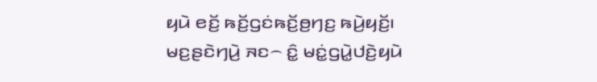ꤟꤣꤧ ꤕꤢꤩ꤬ ꤒꤢꤩ꤬ꤞꤢꤦꤒꤢꤩ꤬ꤥ꤬ꤚꤢ꤬ ꤒꤣꤧ꤬ꤟꤢꤩ꤬꤯
ꤗꤢ꤬ꤔꤢꤧꤚꤣꤧ꤬ ꤏꤢ꤮ ꤢꤨ꤭ ꤗꤢꤦ꤭ꤞꤣꤧ꤭ꤓꤢꤧ꤬ꤟꤣꤧ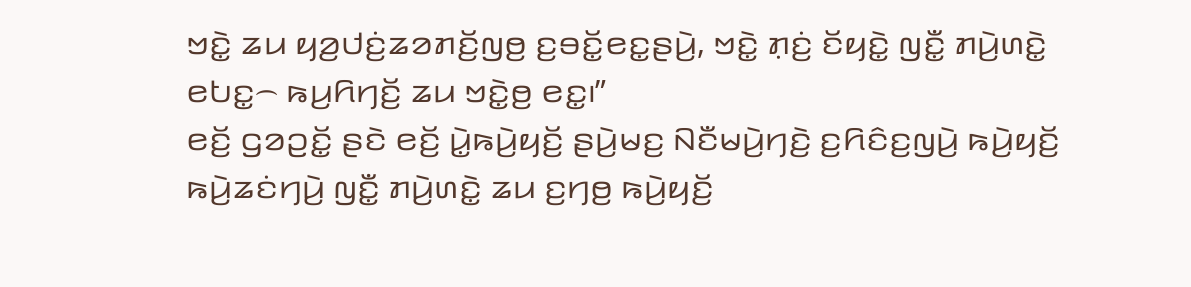ꤠꤢꤧ꤭ ꤘꤣ ꤟꤤ꤬ꤓꤢꤦ꤬ꤘꤤꤊꤢꤩ꤬ꤜꤥ꤬ ꤢ꤬ꤋꤢꤩ꤭ꤕꤢ꤭ꤔꤣꤧ꤬, ꤠꤢꤧ꤭ ꤊ꤫ꤢꤦ꤬ ꤢꤩꤟꤢꤧ꤭ ꤜꤢꤪ꤭ ꤊꤣꤧ꤬ꤛꤢꤧ꤭ ꤕꤝꤢ꤭꤮ ꤒꤣ꤬ꤖꤚꤢꤩ꤬ ꤘꤣ ꤠꤢꤧ꤭ꤥ꤬ ꤕꤢ꤭꤯”
ꤕꤢꤩ꤬ ꤞꤤꤑꤢꤩ꤭ ꤔꤢꤧ ꤕꤢꤩ꤬ ꤣꤧ꤭ꤒꤣꤧ꤬ꤟꤢꤩ꤬ ꤔꤣꤧ꤬ꤗꤢ꤬ ꤡꤢꤪꤗꤣꤧ꤬ꤚꤢꤧ꤬ ꤢ꤬ꤖꤢꤨꤢ꤬ꤜꤣꤧ꤬ ꤒꤣꤧ꤬ꤟꤢꤩ꤬ ꤒꤣꤧ꤬ꤘꤢꤦꤚꤣꤧ꤬ ꤜꤢꤪ꤭ ꤊꤣꤧ꤬ꤛꤢꤧ꤭ ꤘꤣ ꤢ꤬ꤚꤥ꤬ ꤒꤣꤧ꤬ꤟꤢꤩ꤬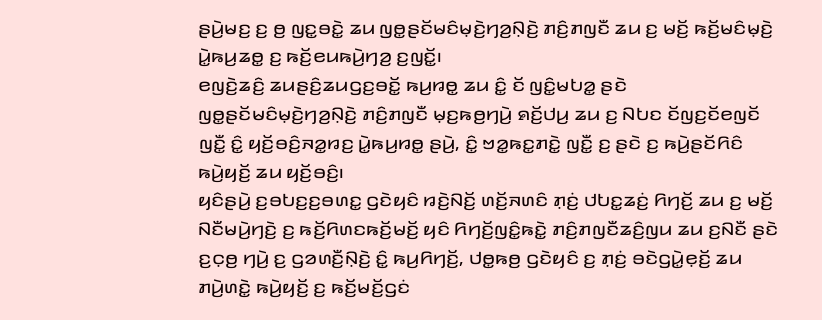ꤔꤣꤧ꤬ꤗꤢ꤬ ꤢ꤬ ꤥ꤬ ꤜꤢ꤭ꤋꤢꤧ꤭ ꤘꤣ ꤜꤥ꤭ꤔꤢꤩꤗꤢꤨꤗ꤫ꤢꤧ꤬ꤚꤤ꤬ꤡ꤫ꤢꤧ꤬ ꤊꤢꤨ꤬ꤊꤜꤢꤪ ꤘꤣ ꤢ꤬ ꤗꤢꤩ꤬ ꤒꤢꤩ꤬ꤗꤢꤨꤗ꤫ꤢꤧ꤬ ꤣꤧ꤭ꤒꤣ꤬ꤘꤥ꤭ ꤢ꤬ ꤒꤢꤩ꤬ꤕꤣꤒꤣꤧ꤬ꤚꤤ꤬ ꤢ꤬ꤜꤢꤩ꤭꤯
ꤕꤜꤢꤧ꤬ꤘꤢꤨ꤬ ꤘꤣꤔꤢꤨ꤬ꤘꤣꤞꤢ꤬ꤋꤢꤩ꤭ ꤒꤣ꤬ꤙꤥ꤭ ꤘꤣ ꤢꤨ꤭ ꤢꤩ ꤜꤢꤨ꤭ꤗꤝꤤ꤭ ꤔꤢꤧ ꤜꤥ꤭ꤔꤢꤩꤗꤢꤨꤗ꤫ꤢꤧ꤬ꤚꤤ꤬ꤡ꤫ꤢꤧ꤬ ꤊꤢꤨ꤬ꤊꤜꤢꤪ ꤗ꤫ꤢ꤬ꤒꤥ꤬ꤚꤣꤧ꤬ ꤎꤢꤩ꤬ꤓꤣ꤬ ꤘꤣ ꤢ꤬ ꤡꤝꤢ ꤢꤩꤜꤢ꤬ꤢꤩꤕꤜꤢꤩ ꤜꤢꤪ꤭ ꤢꤨ꤭ ꤟꤢꤩ꤬ꤋꤢꤨ꤬ꤏꤤ꤭ꤙꤢ꤬ ꤣꤧ꤭ꤒꤣ꤬ꤙꤥ꤭ ꤔꤣꤧ꤬, ꤢꤨ꤭ ꤠꤤ꤭ꤒꤢ꤭ꤊꤢꤧ꤭ ꤜꤢꤪ꤭ ꤢ꤬ ꤔꤢꤧ ꤢ꤬ ꤒꤣꤧ꤬ꤔꤢꤩꤖꤢꤨ ꤒꤣꤧ꤬ꤟꤢꤩ꤬ ꤘꤣ ꤟꤢꤩ꤬ꤋꤢꤨ꤬꤯
ꤟꤢꤨꤔꤣꤧ꤬ ꤢ꤬ꤋꤝꤢ꤬ꤢ꤬ꤋꤛꤢ꤭ ꤞꤢꤧꤟꤢꤨ ꤙꤢꤧ꤬ꤡꤢꤩ꤬ ꤛꤢꤩ꤬ꤏꤛꤢꤨ ꤊ꤫ꤢꤦ꤬ ꤓꤝꤢ꤭ꤘꤢꤦ꤬ ꤖꤚꤢꤩ꤬ ꤘꤣ ꤢ꤬ ꤗꤢꤩ꤬ ꤡꤢꤪꤗꤣꤧ꤬ꤚꤢꤧ꤬ ꤢ꤬ ꤒꤢꤩ꤬ꤖꤛꤢꤒꤢꤩ꤬ꤗꤢꤩ꤬ ꤟꤢꤨ ꤖꤚꤢꤩ꤬ꤜꤢꤨ꤭ꤒꤢꤧ꤭ ꤊꤢꤨ꤬ꤊꤜꤢꤪꤘꤢꤨ꤬ꤜꤣ ꤘꤣ ꤢ꤬ꤡꤢꤪ ꤔꤢꤧ ꤢ꤬ꤍ꤫ꤥ꤬ ꤚꤣꤧ꤬ ꤢ꤬ ꤞꤤꤛꤢꤪ꤬ꤡ꤫ꤢꤧ꤬ ꤢꤨ꤭ ꤒꤣ꤬ꤖꤚꤢꤩ꤬, ꤓꤥ꤭ꤒꤥ꤬ ꤞꤢꤧꤟꤢꤨ ꤢ꤬ ꤊ꤫ꤢꤦ꤬ ꤋꤢꤧꤞꤣꤧ꤭ꤕ꤫ꤢꤩ꤬ ꤘꤣ ꤊꤣꤧ꤬ꤛꤢꤧ꤭ ꤒꤣꤧ꤬ꤟꤢꤩ꤬ ꤢ꤬ ꤒꤢꤩ꤬ꤗꤢꤩ꤬ꤞꤢꤦ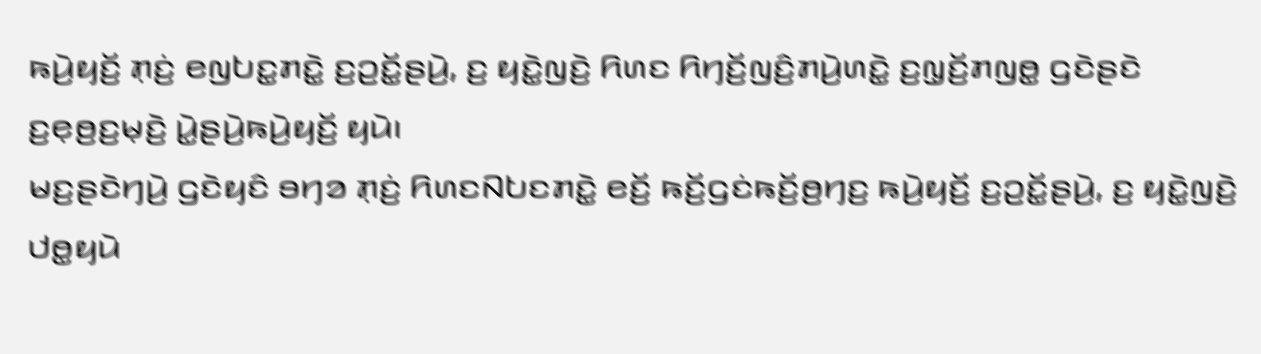ꤒꤣꤧ꤬ꤟꤢꤩ꤬ ꤊ꤫ꤢꤦ꤬ ꤕꤜꤝꤢ꤭ꤊꤢꤧ꤭ ꤢ꤬ꤑꤢꤩ꤭ꤔꤣꤧ꤬, ꤢ꤬ ꤟꤢꤧ꤭ꤜꤢꤧ꤬ ꤖꤛꤢ ꤖꤚꤢꤩ꤬ꤜꤢꤨ꤬ꤊꤣꤧ꤬ꤛꤢꤧ꤭ ꤢ꤬ꤜ꤫ꤢꤩ꤬ꤊꤜꤥ꤭ ꤞꤢꤧꤔꤢꤧ ꤢ꤬ꤕ꤫ꤥ꤬ꤢ꤬ꤗ꤫ꤢꤧ꤬ ꤣꤧ꤭ꤔꤣꤧ꤬ꤒꤣꤧ꤬ꤟꤢꤩ꤬ ꤟꤣꤧ꤯
ꤗꤢ꤬ꤔꤢꤧꤚꤣꤧ꤬ ꤞꤢꤧꤟꤢꤨ ꤋꤚꤤ ꤊ꤫ꤢꤦ꤬ ꤖꤛꤢꤡꤝꤢꤊꤢꤧ꤭ ꤕꤢꤩ꤬ ꤒꤢꤩ꤬ꤞꤢꤦꤒꤢꤩ꤬ꤥ꤬ꤚꤢ꤬ ꤒꤣꤧ꤬ꤟꤢꤩ꤬ ꤢ꤬ꤑꤢꤩ꤭ꤔꤣꤧ꤬, ꤢ꤬ ꤟꤢꤧ꤭ꤜꤢꤧ꤬ ꤓꤥ꤭ꤟꤣꤧ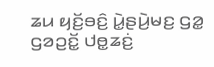ꤘꤣ ꤟꤢꤩ꤬ꤋꤢꤨ꤬ ꤣꤧ꤭ꤔꤣꤧ꤬ꤗꤢ꤬ ꤞꤤ꤭ ꤞꤤꤑꤢꤩ꤭ ꤓꤥ꤭ꤘꤢꤦ꤬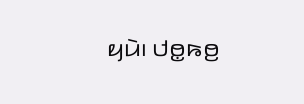ꤟꤣꤧ꤯ ꤓꤥ꤭ꤒꤥ꤬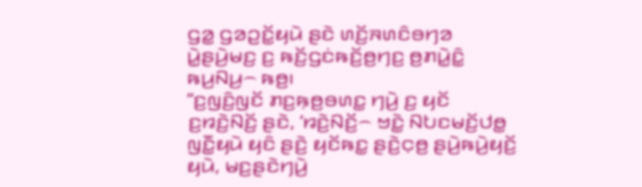ꤞꤤ꤭ ꤞꤤꤑꤢꤩ꤭ꤟꤣꤧ ꤔꤢꤧ ꤛꤢꤩ꤬ꤏꤛꤢꤨꤋꤚꤤ ꤣꤧ꤭ꤔꤣꤧ꤬ꤗꤢ꤬ ꤢ꤬ ꤒꤢꤩ꤬ꤞꤢꤦꤒꤢꤩ꤬ꤥ꤬ꤚꤢ꤬ ꤥ꤬ꤊꤣꤧ꤭ꤢꤨ꤭ ꤒꤣ꤬ꤡꤣ꤬꤮ ꤒꤥ꤬꤯
“ꤢ꤬ꤜꤢꤨ꤬ꤜꤢꤩ ꤊꤢ꤬ꤒ꤫ꤥ꤬ꤋꤛꤢ꤭ ꤚꤣꤧ꤬ ꤢ꤬ ꤟꤢꤩ ꤢ꤬ꤙꤢꤧ꤬ꤡꤢꤩ꤬ ꤔꤢꤧ, ‘ꤙꤢꤧ꤬ꤡꤢꤩ꤬꤮ ꤠꤢꤧ꤭ ꤡꤝꤢꤗꤢꤩ꤬ꤓꤥ꤭ ꤜꤢꤪ꤭ꤟꤣꤧ ꤟꤢꤨ ꤔꤢꤧ꤬ ꤟꤢꤩꤒꤢ꤭ ꤔꤢꤧ꤬ꤍ꤫ꤥ꤬ ꤔꤣꤧ꤬ꤒꤣꤧ꤬ꤟꤢꤩ꤬ ꤟꤣꤧ, ꤗꤢ꤬ꤔꤢꤧꤚꤣꤧ꤬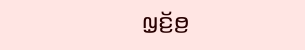ꤜ꤫ꤢꤩ꤬ꤥ꤬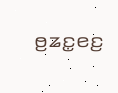ꤥ꤬ꤘꤢ꤭ꤕꤢ꤬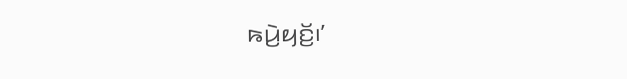ꤒꤣꤧ꤬ꤟꤢꤩ꤬꤯’